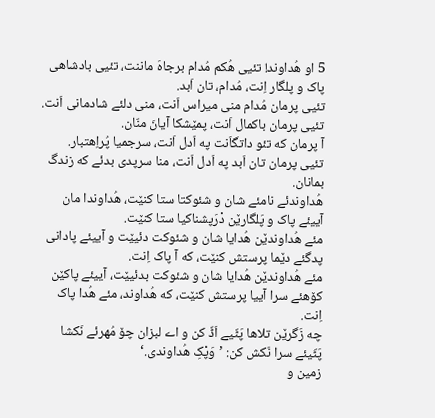5 او هُداوند! تئیی هُکم مُدام برجاهَ ماننت، تئیی بادشاهی پاک و پلگار اِنت، مُدام، تان اَبد.
تئیی پرمان مُدام منی میراس اَنت، منی دلئے شادمانی اَنت.
تئیی پرمان باکمال اَنت، پمێشکا آیانَ منّان.
آ پرمان که تئو داتگاَنت په اَدل اَنت، سرجمیا پُراِهتبار.
تئیی پرمان تان اَبد په اَدل اَنت، منا سرپدی بدئے که زندگ بمانان.
هُداوندئے نامئے شان و شئوکتا ستا کنێت، هُداوندا مان آییئے پاک و پَلگارێن دْرَپشناکیا ستا کنێت.
مئے هُداوندێن هُدایا شان و شئوکت دئیێت و آییئے پادانی پدگئے دێما پرستش کنێت، که آ پاک اِنت.
مئے هُداوندێن هُدایا شان و شئوکت بدئیێت، آییئے پاکێن کۆهئے سرا آییا پرستش کنێت، که هُداوند، مئے هُدا پاک اِنت.
چه زَگرێن تلاها پَٹّیے اَڈّ کن و اے لبزان چۆ مُهرئے نَکشا پَٹّیئے سرا نَکش کن: ’وَپْکِ هُداوندی.‘
زمین و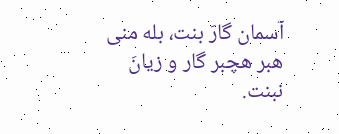آسمان گارَ بنت، بله منی هبر هچبر گار و زیانَ نبنت.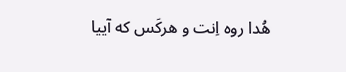هُدا روه اِنت و هرکَس که آییا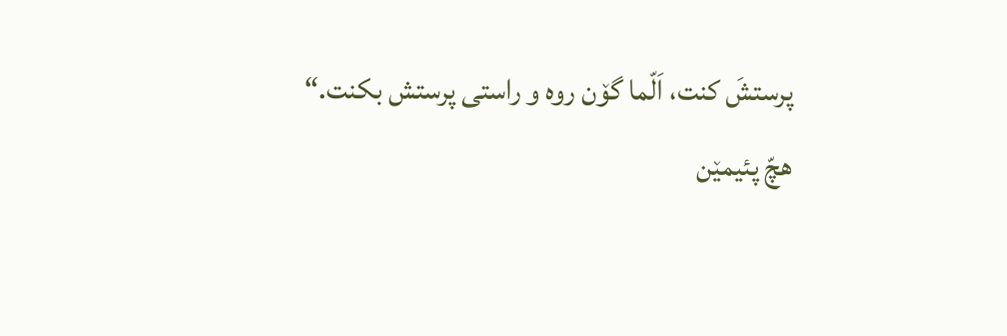پرستشَ کنت، اَلّما گۆن روه و راستی پرستش بکنت.“
هچّ پئیمێن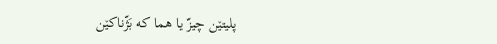پلیتێن چیزّ یا هما که بَژّناکێن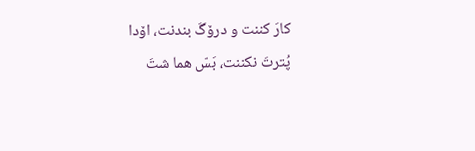کارَ کننت و درۆگَ بندنت، اۆدا پُترتَ نکننت، بَسّ هما شتَ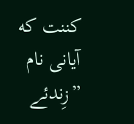کننت که آیانی نام ”زِندئے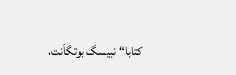کتابا“ نبیسگ بوتگاَنت،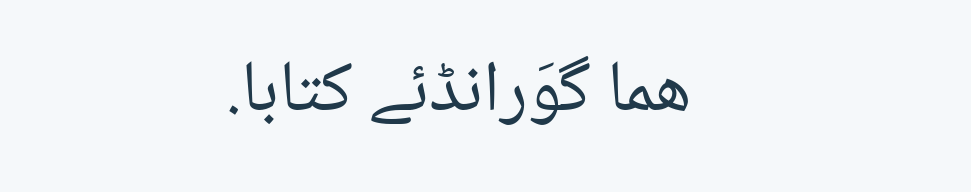هما گوَرانڈئے کتابا.